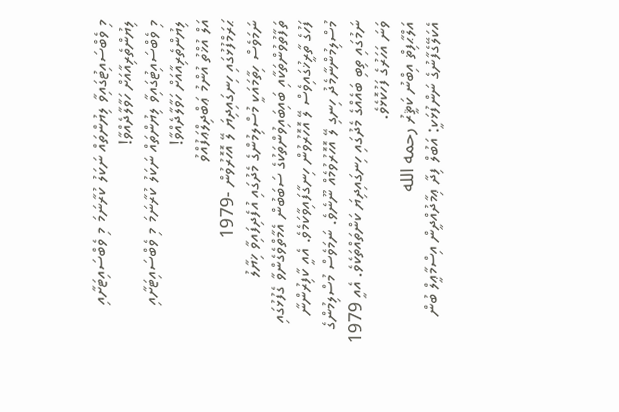މި ވެބްސައިޓުގައިވާ ލިޔުންތައް ނަކަލު ކުރާނަމަ މި ވެބްސައިޓަށާއި ލިޔުންތެރިއާއަށް ހަވާލާދެއްވާ!
މި ވެބްސައިޓުގައިވާ ލިޔުންތައް ނަކަލު ކުރާނަމަ މި ވެބްސައިޓަށާއި ލިޔުންތެރިއާއަށް ހަވާލާދެއްވާ!
އަލް އުޚްތު އުންމު ޢަބްދިލްޢަފުއްވު
ޙަރަމްފުޅުގައި ހިނގައިދިޔަ ލޭ އޮހޮރުވުން -1979
ނަމަވެސް ހިތާމައަކީ މުސްލިމުންގެ މެދުގައި އުފެދިފައިވާ ޚިޔާލު ތަފާތުވުންތަކާއި ބައިބައިވުންތަކުގެ ސަބަބުން އެމާތްވެގެންވާ ގެފުޅުގައި ފަހުގެ ތާރީޚުގައިވެސް ލޭ އޮހޮރުވުން ހިނގާފައިވާކަމެވެ. އެއީ ކާފިރުންނާ މުސްލިމުންނާމެދު ހިނގި ލޭ އޮހޮރުވުމެއް ނޫނެވެ. ނަމަވެސް މުސްލިމުންގެ ނަމުގައި ތިބި ބައެއްގެ މެދުގައި ހިނގައިދިޔަ ކަންތައްތަކެވެ. އެއީ 1979 ވަނަ އަހަރުގެ ފަހުކޮޅެވެ.
އަލްޙާފިޡް އިބްނު ކަޘީރު رحمه الله
އެކަލޭގެފާނުގެ ނަންފުޅަކީ: އަބުލް ފިދާ ޢިމާދުއްދީން އިސްމާޢީލް ބުން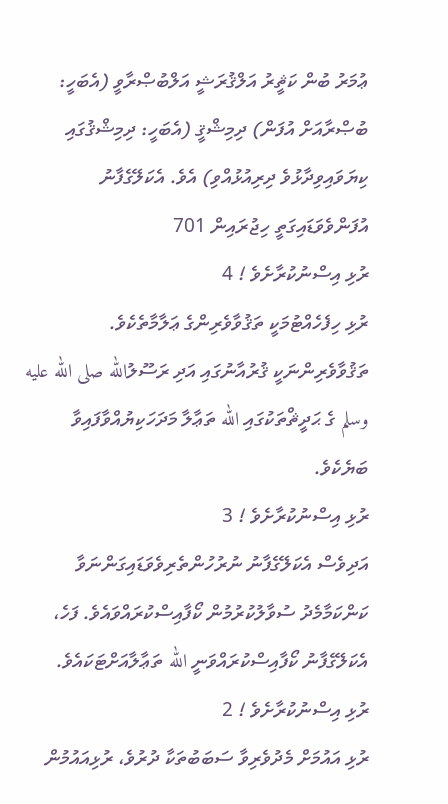ޢުމަރު ބުން ކަޘީރު އަލްޤުރަޝީ އަލްބުޞްރާވީ (އެބަހީ: ބުޞްރާއަށް އުފަން) ދިމިޝްޤީ (އެބަހީ: ދިމިޝްޤުގައި ކިޔަވައިވިދާޅުވެ ދިރިއުޅުއްވި) އެވެ. އެކަލޭގެފާނު އުފަންވެވަޑައިގަތީ ހިޖުރައިން 701
ރުޅި އިސްނުކުރާށެވެ ! 4
ރުޅި ހިފެހެއްޓުމަކީ ތަޤުވާވެރިންގެ ޢަލާމާތެކެވެ. ތަޤުވާވެރިންނަކީ ޤުރުއާނުގައި އަދި ރަސޫލުالله صلى الله عليه وسلم ގެ ޙަދީޘްތަކުގައި الله ތަޢާލާ މަދަހަކިޔުއްވާފައިވާ ބަޔެކެވެ.
ރުޅި އިސްނުކުރާށެވެ ! 3
އަދިވެސް އެކަލޭގެފާނު ނުރުހުންތެރިވެވަޑައިގަންނަވާ ކަންކަމާމެދު ސުވާލުކުރުމުން ކޯފާއިސްކުރައްވައެވެ. ފަހެ، އެކަލޭގެފާނު ކޯފާއިސްކުރައްވަނީ الله ތަޢާލާއަށްޓަކައެވެ.
ރުޅި އިސްނުކުރާށެވެ ! 2
ރުޅި އައުމަށް މެދުވެރިވާ ސަބަބުތަކާ ދުރުވެ، ރުޅިއައުމުން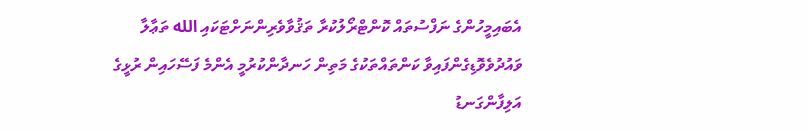އެބައިމީހުންގެ ނަފްސުތައް ކޮންޓްރޯލުކުރާ ތަޤުވާވެރިންނަށްޓަކައި الله ތަޢާލާ ވައުދުވެވޮޑިގެންފައިވާ ކަންތައްތަކުގެ މަތިން ހަނދާންކުރުމީ އެންމެ ފަސޭހައިން ރުޅީގެ އަލިފާންގަނޑު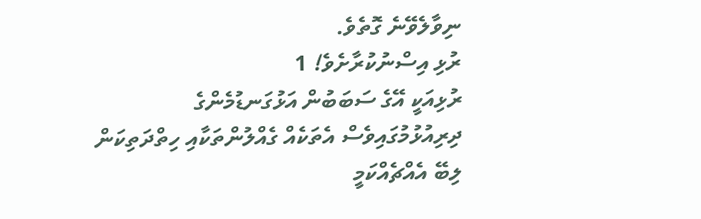ނިވާލެވޭނެ ގޮތެވެ.
ރުޅި އިސްނުކުރާށެވެ! 1
ރުޅިއަކީ އޭގެ ސަބަބުން އަޅުގަނޑުމެންގެ ދިރިއުޅުމުގައިވެސް އެތަކެއް ގެއްލުންތަކާއި ހިތްދަތިކަން ލިބޭ އެއްޗެއްކަމީ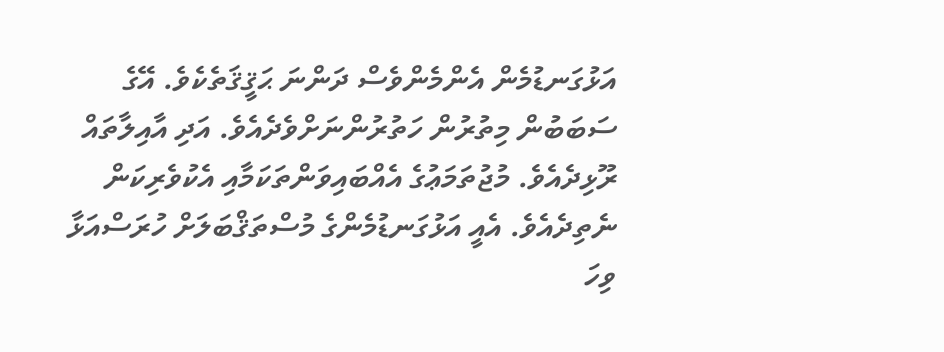އަޅުގަނޑުމެން އެންމެންވެސް ދަންނަ ޙަޤީޤަތެކެވެ. އޭގެ ސަބަބުން މިތުރުން ހަތުރުންނަށްވެދެއެވެ. އަދި އާއިލާތައް ރޫޅިދެއެވެ. މުޖުތަމަޢުގެ އެއްބައިވަންތަކަމާއި އެކުވެރިކަން ނެތިދެއެވެ. އެއީ އަޅުގަނޑުމެންގެ މުސްތަޤްބަލަށް ހުރަސްއަޅާ ވިހަ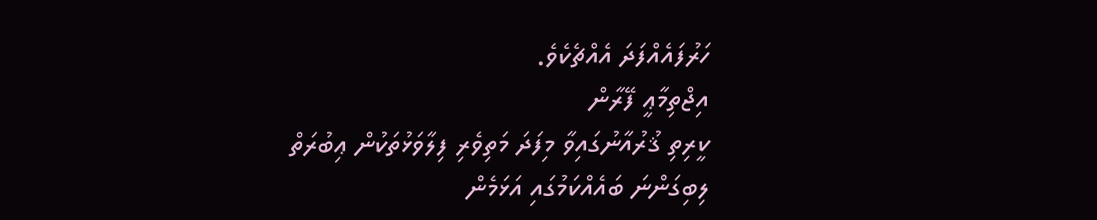ހަރުފައެއްފަދަ އެއްޗެކެވެ.
އިޖްތިމާޢީ ފޭރާން
ކީރިތި ޤުރުއާނުގައިވާ މިފަދަ މަތިވެރި ފިލާވަޅުތަކުން ޢިބުރަތް ލިބިގަންނަ ބައެއްކަމުގައި އަޅަމެން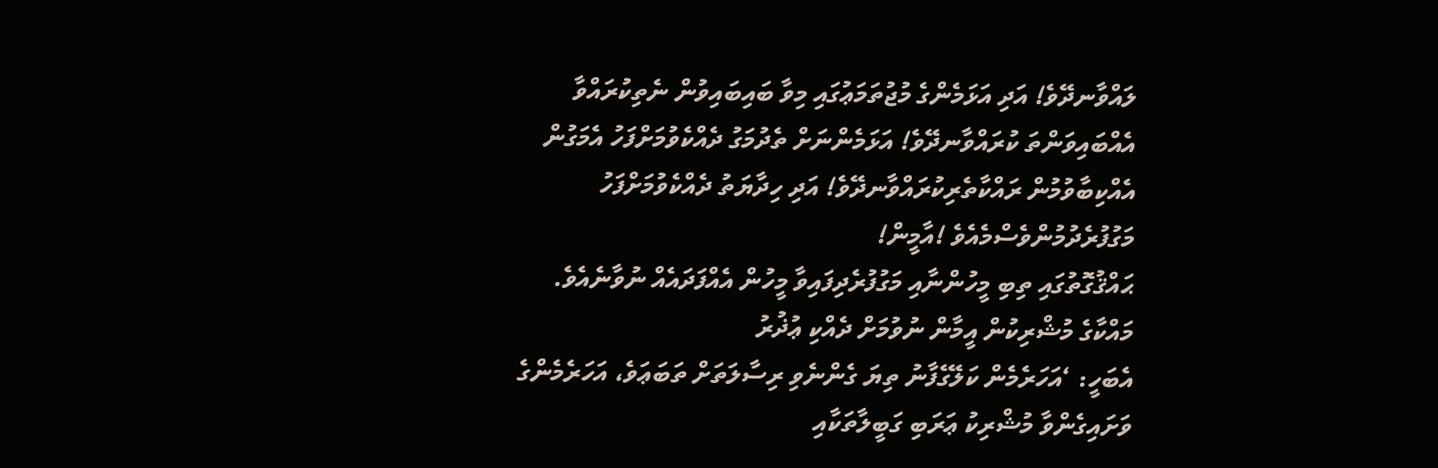ލައްވާނދޭވެ! އަދި އަޅަމެންގެ މުޖުތަމަޢުގައި މިވާ ބައިބައިވުން ނެތިކުރައްވާ އެއްބައިވަންތަ ކުރައްވާނދޭވެ! އަޅަމެންނަށް ތެދުމަގު ދެއްކެވުމަށްފަހު އެމަގުން އެއްކިބާވުމުން ރައްކާތެރިކުރައްވާނދޭވެ! އަދި ހިދާޔަތު ދެއްކެވުމަށްފަހު މަގުފުރެދުމުންވެސްމެއެވެ !އާމީން!
ޙައްޤުގޮތުގައި ތިބި މީހުންނާއި މަގުފުރެދިފައިވާ މީހުން އެއްފަދައެއް ނުވާނެއެވެ.
މައްކާގެ މުޝްރިކުން އީމާން ނުވުމަށް ދެއްކި ޢުޛުރު
އެބަހީ: ‘އަހަރެމެން ކަލޭގެފާނު ތިޔަ ގެންނެވި ރިސާލަތަށް ތަބަޢަވެ، އަހަރެމެންގެ ވަށައިގެންވާ މުޝްރިކު ޢަރަބި ގަބީލާތަކާއި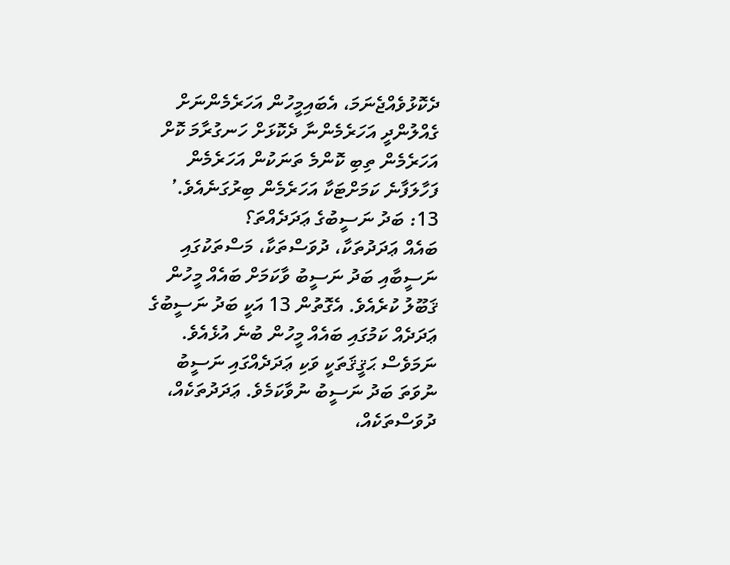ދެކޮޅުވެއްޖެނަމަ، އެބައިމީހުން އަހަރެމެންނަށް ގެއްލުންދީ އަހަރެމެންނާ ދެކޮޅަށް ހަނގުރާމަ ކޮށް އަހަރެމެން ތިބި ކޮންމެ ތަނަކުން އަހަރެމެން ފަހާލަފާނެ ކަމަށްޓަކާ އަހަރެމެން ބިރުގަނެއެވެ.’
13: ބަދު ނަސީބުގެ ޢަދަދެއްތަ؟
ބައެއް ޢަދަދުތަކާ، ދުވަސްތަކާ، މަސްތަކުގައި ނަސީބާއި ބަދު ނަސީބު ވާކަމަށް ބައެއް މީހުން ޤަބޫލު ކުރެއެވެ. އެގޮތުން 13 އަކީ ބަދު ނަސީބުގެ ޢަދަދެއް ކަމުގައި ބައެއް މީހުން ބުނެ އުޅެއެވެ. ނަމަވެސް ޙަޤީޤަތަކީ ވަކި ޢަދަދެއްގައި ނަސީބު ނުވަތަ ބަދު ނަސީބު ނުވާކަމެވެ. ޢަދަދުތަކެއް، ދުވަސްތަކެއް،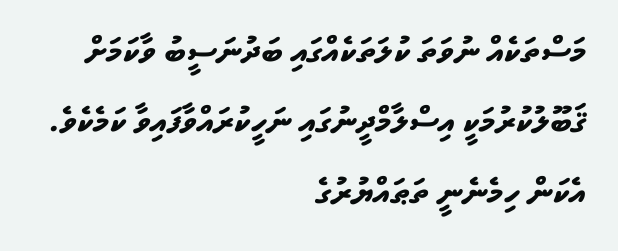މަސްތަކެއް ނުވަތަ ކުލަތަކެއްގައި ބަދުނަސީބު ވާކަމަށް ޤަބޫލުކުރުމަކީ އިސްލާމްދީނުގައި ނަހީކުރައްވާފައިވާ ކަމެކެވެ. އެކަން ހިމެނެނީ ތަޠައްޔުރުގެ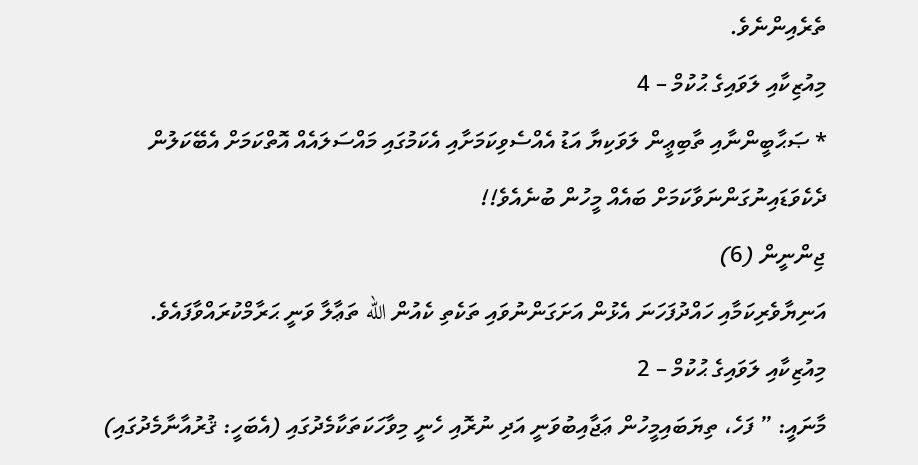ތެރެއިންނެވެ.
މިއުޒިކާއި ލަވައިގެ ޙުކުމް – 4
* ޞަޙާބީންނާއި ތާބިޢީން ލަވަކިޔާ އަޑު އެއްސެވިކަމަށާއި އެކަމުގައި މައްސަލައެއް އޮތްކަމަށް އެބޭކަލުން ދެކެވަޑައިނުގަންނަވާކަމަށް ބައެއް މީހުން ބުނެއެވެ!!
ޖިންނީން (6)
އަނިޔާވެރިކަމާއި ހައްދުފަހަނަ އެޅުން އަށަގަންނުވައި ތަކެތި ކެއުން الله ތަޢާލާ ވަނީ ޙަރާމްކުރައްވާފައެވެ.
މިއުޒިކާއި ލަވައިގެ ޙުކުމް – 2
މާނައީ: ” ފަހެ، ތިޔަބައިމީހުން ޢަޖާއިބުވަނީ އަދި ނުރޮއި ހެނީ މިވާހަކަތަކާމެދުގައި (އެބަހީ: ޤުރުއާނާމެދުގައި)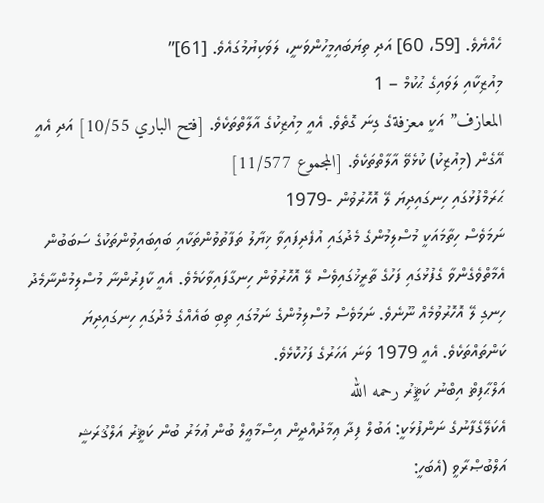ހެއްޔެވެ. [59، 60] އަދި ތިޔަބައިމީހުންވަނީ، ލަވަކިޔުމުގައެވެ. [61]”
މިއުޒިކާއި ލަވައިގެ ޙުކުމް – 1
المعازف” އަކީ معزفةގެ ގިނަ ގޮތެވެ. އެއީ މިއުޒިކުގެ އާލާތްތަކެވެ. [فتح الباري 10/55] އަދި އެއީ އޭގެން (މިއުޒިކު) ކުޅެވޭ އާލާތްތަކެވެ. [المجموع 11/577]
ޙަރަމްފުޅުގައި ހިނގައިދިޔަ ލޭ އޮހޮރުވުން -1979
ނަމަވެސް ހިތާމައަކީ މުސްލިމުންގެ މެދުގައި އުފެދިފައިވާ ޚިޔާލު ތަފާތުވުންތަކާއި ބައިބައިވުންތަކުގެ ސަބަބުން އެމާތްވެގެންވާ ގެފުޅުގައި ފަހުގެ ތާރީޚުގައިވެސް ލޭ އޮހޮރުވުން ހިނގާފައިވާކަމެވެ. އެއީ ކާފިރުންނާ މުސްލިމުންނާމެދު ހިނގި ލޭ އޮހޮރުވުމެއް ނޫނެވެ. ނަމަވެސް މުސްލިމުންގެ ނަމުގައި ތިބި ބައެއްގެ މެދުގައި ހިނގައިދިޔަ ކަންތައްތަކެވެ. އެއީ 1979 ވަނަ އަހަރުގެ ފަހުކޮޅެވެ.
އަލްޙާފިޡް އިބްނު ކަޘީރު رحمه الله
އެކަލޭގެފާނުގެ ނަންފުޅަކީ: އަބުލް ފިދާ ޢިމާދުއްދީން އިސްމާޢީލް ބުން ޢުމަރު ބުން ކަޘީރު އަލްޤުރަޝީ އަލްބުޞްރާވީ (އެބަހީ: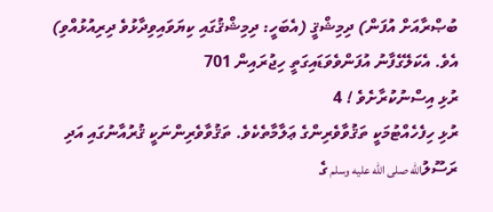ބުޞްރާއަށް އުފަން) ދިމިޝްޤީ (އެބަހީ: ދިމިޝްޤުގައި ކިޔަވައިވިދާޅުވެ ދިރިއުޅުއްވި) އެވެ. އެކަލޭގެފާނު އުފަންވެވަޑައިގަތީ ހިޖުރައިން 701
ރުޅި އިސްނުކުރާށެވެ ! 4
ރުޅި ހިފެހެއްޓުމަކީ ތަޤުވާވެރިންގެ ޢަލާމާތެކެވެ. ތަޤުވާވެރިންނަކީ ޤުރުއާނުގައި އަދި ރަސޫލުالله صلى الله عليه وسلم ގެ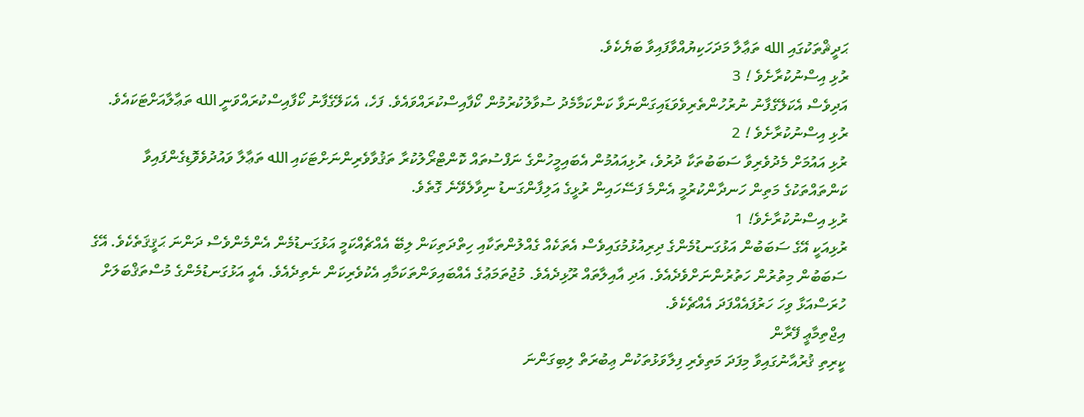ޙަދީޘްތަކުގައި الله ތަޢާލާ މަދަހަކިޔުއްވާފައިވާ ބަޔެކެވެ.
ރުޅި އިސްނުކުރާށެވެ ! 3
އަދިވެސް އެކަލޭގެފާނު ނުރުހުންތެރިވެވަޑައިގަންނަވާ ކަންކަމާމެދު ސުވާލުކުރުމުން ކޯފާއިސްކުރައްވައެވެ. ފަހެ، އެކަލޭގެފާނު ކޯފާއިސްކުރައްވަނީ الله ތަޢާލާއަށްޓަކައެވެ.
ރުޅި އިސްނުކުރާށެވެ ! 2
ރުޅި އައުމަށް މެދުވެރިވާ ސަބަބުތަކާ ދުރުވެ، ރުޅިއައުމުން އެބައިމީހުންގެ ނަފްސުތައް ކޮންޓްރޯލުކުރާ ތަޤުވާވެރިންނަށްޓަކައި الله ތަޢާލާ ވައުދުވެވޮޑިގެންފައިވާ ކަންތައްތަކުގެ މަތިން ހަނދާންކުރުމީ އެންމެ ފަސޭހައިން ރުޅީގެ އަލިފާންގަނޑު ނިވާލެވޭނެ ގޮތެވެ.
ރުޅި އިސްނުކުރާށެވެ! 1
ރުޅިއަކީ އޭގެ ސަބަބުން އަޅުގަނޑުމެންގެ ދިރިއުޅުމުގައިވެސް އެތަކެއް ގެއްލުންތަކާއި ހިތްދަތިކަން ލިބޭ އެއްޗެއްކަމީ އަޅުގަނޑުމެން އެންމެންވެސް ދަންނަ ޙަޤީޤަތެކެވެ. އޭގެ ސަބަބުން މިތުރުން ހަތުރުންނަށްވެދެއެވެ. އަދި އާއިލާތައް ރޫޅިދެއެވެ. މުޖުތަމަޢުގެ އެއްބައިވަންތަކަމާއި އެކުވެރިކަން ނެތިދެއެވެ. އެއީ އަޅުގަނޑުމެންގެ މުސްތަޤްބަލަށް ހުރަސްއަޅާ ވިހަ ހަރުފައެއްފަދަ އެއްޗެކެވެ.
އިޖްތިމާޢީ ފޭރާން
ކީރިތި ޤުރުއާނުގައިވާ މިފަދަ މަތިވެރި ފިލާވަޅުތަކުން ޢިބުރަތް ލިބިގަންނަ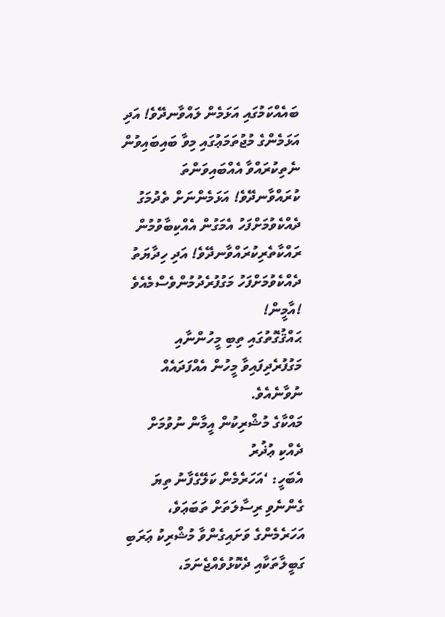ބައެއްކަމުގައި އަޅަމެން ލައްވާނދޭވެ! އަދި އަޅަމެންގެ މުޖުތަމަޢުގައި މިވާ ބައިބައިވުން ނެތިކުރައްވާ އެއްބައިވަންތަ ކުރައްވާނދޭވެ! އަޅަމެންނަށް ތެދުމަގު ދެއްކެވުމަށްފަހު އެމަގުން އެއްކިބާވުމުން ރައްކާތެރިކުރައްވާނދޭވެ! އަދި ހިދާޔަތު ދެއްކެވުމަށްފަހު މަގުފުރެދުމުންވެސްމެއެވެ !އާމީން!
ޙައްޤުގޮތުގައި ތިބި މީހުންނާއި މަގުފުރެދިފައިވާ މީހުން އެއްފަދައެއް ނުވާނެއެވެ.
މައްކާގެ މުޝްރިކުން އީމާން ނުވުމަށް ދެއްކި ޢުޛުރު
އެބަހީ: ‘އަހަރެމެން ކަލޭގެފާނު ތިޔަ ގެންނެވި ރިސާލަތަށް ތަބަޢަވެ، އަހަރެމެންގެ ވަށައިގެންވާ މުޝްރިކު ޢަރަބި ގަބީލާތަކާއި ދެކޮޅުވެއްޖެނަމަ،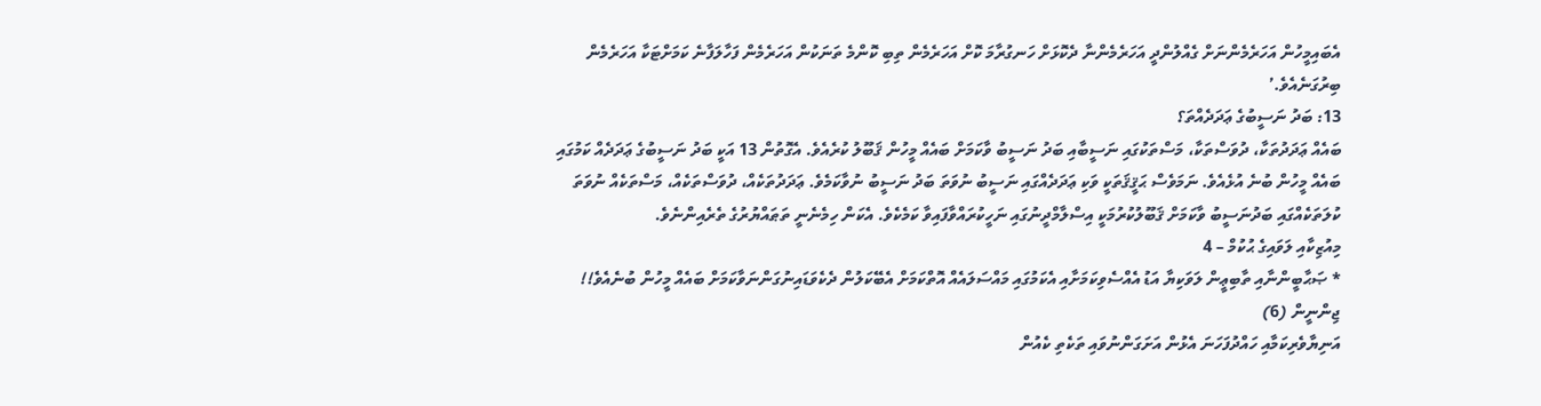އެބައިމީހުން އަހަރެމެންނަށް ގެއްލުންދީ އަހަރެމެންނާ ދެކޮޅަށް ހަނގުރާމަ ކޮށް އަހަރެމެން ތިބި ކޮންމެ ތަނަކުން އަހަރެމެން ފަހާލަފާނެ ކަމަށްޓަކާ އަހަރެމެން ބިރުގަނެއެވެ.’
13: ބަދު ނަސީބުގެ ޢަދަދެއްތަ؟
ބައެއް ޢަދަދުތަކާ، ދުވަސްތަކާ، މަސްތަކުގައި ނަސީބާއި ބަދު ނަސީބު ވާކަމަށް ބައެއް މީހުން ޤަބޫލު ކުރެއެވެ. އެގޮތުން 13 އަކީ ބަދު ނަސީބުގެ ޢަދަދެއް ކަމުގައި ބައެއް މީހުން ބުނެ އުޅެއެވެ. ނަމަވެސް ޙަޤީޤަތަކީ ވަކި ޢަދަދެއްގައި ނަސީބު ނުވަތަ ބަދު ނަސީބު ނުވާކަމެވެ. ޢަދަދުތަކެއް، ދުވަސްތަކެއް، މަސްތަކެއް ނުވަތަ ކުލަތަކެއްގައި ބަދުނަސީބު ވާކަމަށް ޤަބޫލުކުރުމަކީ އިސްލާމްދީނުގައި ނަހީކުރައްވާފައިވާ ކަމެކެވެ. އެކަން ހިމެނެނީ ތަޠައްޔުރުގެ ތެރެއިންނެވެ.
މިއުޒިކާއި ލަވައިގެ ޙުކުމް – 4
* ޞަޙާބީންނާއި ތާބިޢީން ލަވަކިޔާ އަޑު އެއްސެވިކަމަށާއި އެކަމުގައި މައްސަލައެއް އޮތްކަމަށް އެބޭކަލުން ދެކެވަޑައިނުގަންނަވާކަމަށް ބައެއް މީހުން ބުނެއެވެ!!
ޖިންނީން (6)
އަނިޔާވެރިކަމާއި ހައްދުފަހަނަ އެޅުން އަށަގަންނުވައި ތަކެތި ކެއުން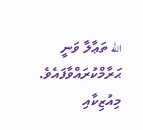الله ތަޢާލާ ވަނީ ޙަރާމްކުރައްވާފައެވެ.
މިއުޒިކާއި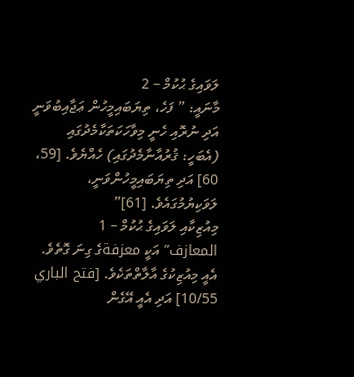ލަވައިގެ ޙުކުމް – 2
މާނައީ: ” ފަހެ، ތިޔަބައިމީހުން ޢަޖާއިބުވަނީ އަދި ނުރޮއި ހެނީ މިވާހަކަތަކާމެދުގައި (އެބަހީ: ޤުރުއާނާމެދުގައި) ހެއްޔެވެ. [59، 60] އަދި ތިޔަބައިމީހުންވަނީ، ލަވަކިޔުމުގައެވެ. [61]”
މިއުޒިކާއި ލަވައިގެ ޙުކުމް – 1
المعازف” އަކީ معزفةގެ ގިނަ ގޮތެވެ. އެއީ މިއުޒިކުގެ އާލާތްތަކެވެ. [فتح الباري 10/55] އަދި އެއީ އޭގެން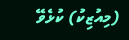(މިއުޒިކު) ކުޅެވޭ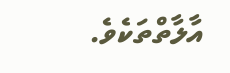އާލާތްތަކެވެ.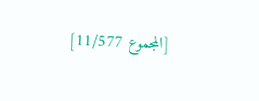[المجموع 11/577]